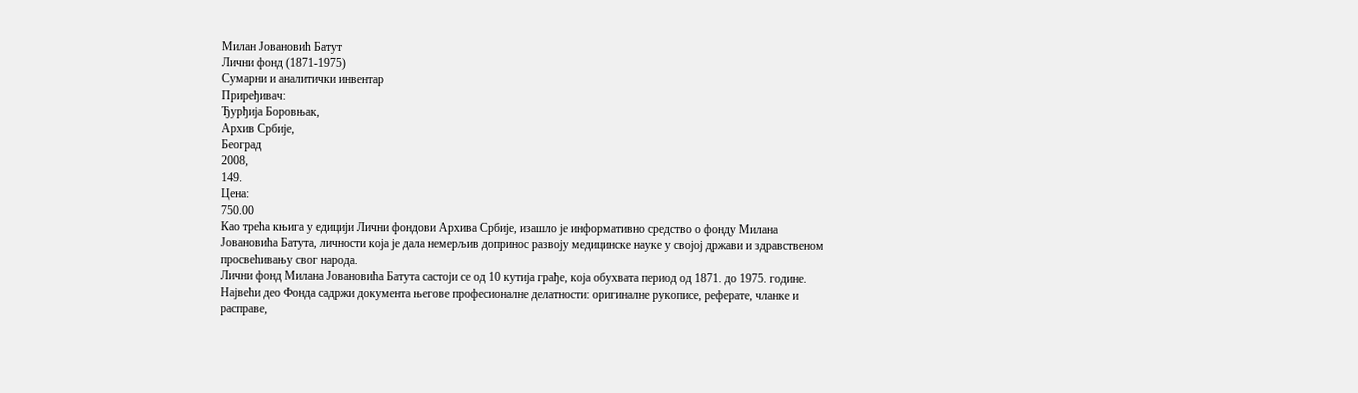Милан Јовановић Батут
Лични фонд (1871-1975)
Сумарни и аналитички инвентар
Приређивач:
Ђурђија Боровњак,
Архив Србије,
Београд
2008,
149.
Цена:
750.00
Као трећа књига у едицији Лични фондови Архива Србије, изашло је информативно средство о фонду Милана Јовановића Батута, личности која је дала немерљив допринос развоју медицинске науке у својој држави и здравственом просвећивању свог народа.
Лични фонд Милана Јовановића Батута састоји се од 10 кутија грађе, која обухвата период од 1871. до 1975. године. Највећи део Фонда садржи документа његове професионалне делатности: оригиналне рукописе, реферате, чланке и расправе,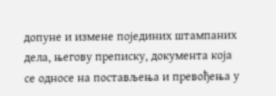допуне и измене појединих штампаних дела, његову преписку, документа која се односе на постављења и превођења у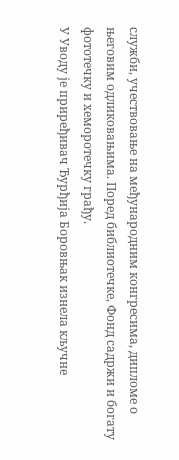служби, учествовање на међународним конгресима, дипломе о његовим одликовањима. Поред библиотечке, Фонд садржи и богату фототечку и хеморотечку грађу.
У Уводу је приређивач Ђурђија Боровњак изнела кључне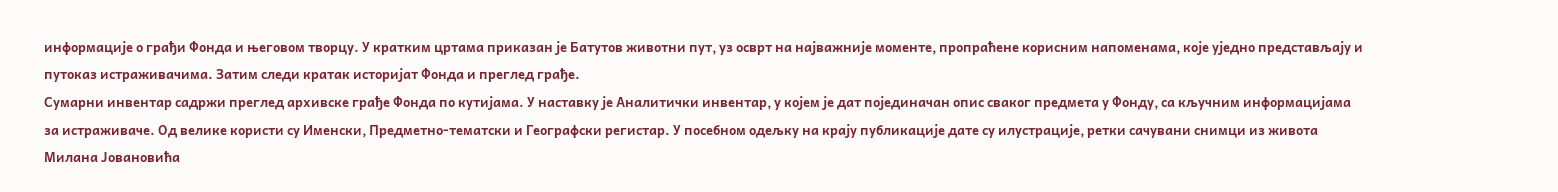информације о грађи Фонда и његовом творцу. У кратким цртама приказан је Батутов животни пут, уз осврт на најважније моменте, пропраћене корисним напоменама, које уједно представљају и путоказ истраживачима. Затим следи кратак историјат Фонда и преглед грађе.
Сумарни инвентар садржи преглед архивске грађе Фонда по кутијама. У наставку је Аналитички инвентар, у којем је дат појединачан опис сваког предмета у Фонду, са кључним информацијама за истраживаче. Од велике користи су Именски, Предметно-тематски и Географски регистар. У посебном одељку на крају публикације дате су илустрације, ретки сачувани снимци из живота Милана Јовановића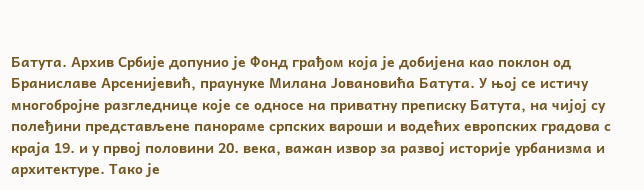Батута. Архив Србије допунио је Фонд грађом која је добијена као поклон од Браниславе Арсенијевић, праунуке Милана Јовановића Батута. У њој се истичу многобројне разгледнице које се односе на приватну преписку Батута, на чијој су полеђини представљене панораме српских вароши и водећих европских градова с краја 19. и у првој половини 20. века, важан извор за развој историје урбанизма и архитектуре. Тако је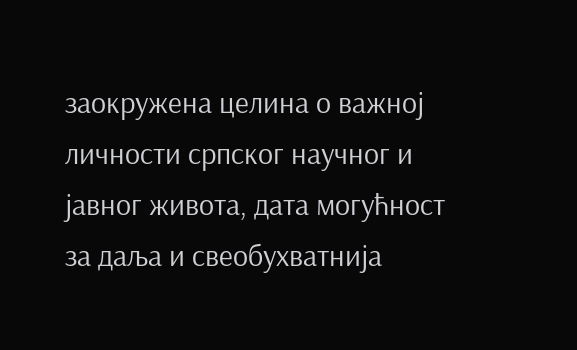заокружена целина о важној личности српског научног и јавног живота, дата могућност за даља и свеобухватнија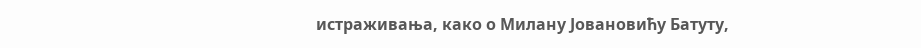истраживања, како о Милану Јовановићу Батуту,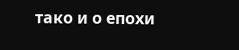тако и о епохи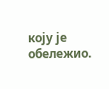коју је обележио.